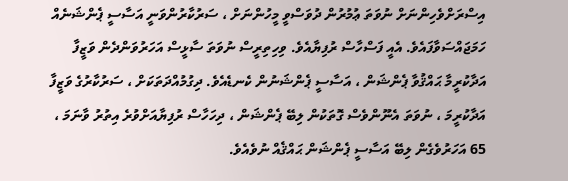އިސްރަށްވެހިންނަށް ނުވަތަ ޢުމުރުން ދުވަސްވީ މީހުންނަށް ، ސަރުކާރުންވަނީ އަސާސީ ޕެންޝަނެއް ހަމަޖައްސަވާފައެވެ. އެއީ ފަސްހާސް ރުފިޔާއެވެ. ވިހިތިރީސް ނުވަތަ ސާޅީސް އަހަރުވަންދެން ވަޒީފާ އަދާކުރީމާ ޙައްޤުވާ ޕެންޝަން ، އަސާސީ ޕެންޝަނުން ކެނޑެއެވެ. ދިގުމުއްދަތަކަށް ، ސަރުކާރުގެ ވަޒީފާ އަދާކުރީމަ ، ނުވަތަ އެނޫންވެސް ގޮތަކުން ލިބޭ ޕެންޝަން ، ދިހަހާސް ރުފިޔާއަށްވުރެ އިތުރު ވާނަމަ ، 65 އަހަރުވެގެން ލިބޭ އަސާސީ ޕެންޝަން ޙައްޤެއް ނުވެއެވެ.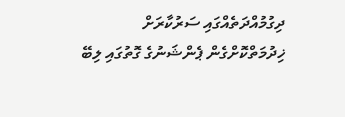ދިގުމުއްދަތެއްގައި ސަރުކާރަށް ޚިދުމަތްކޮށްގެން ޕެންޝަނުގެ ގޮތުގައި ލިބޭ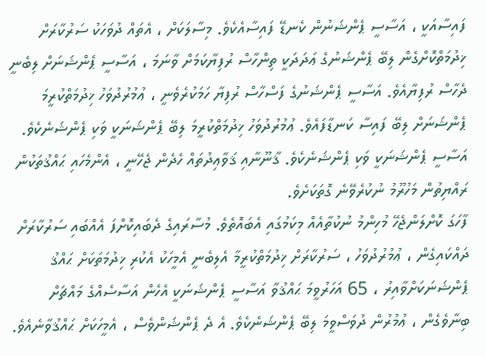ފައިސާއަކީ ، އަސާސީ ޕެންޝަނުން ކެނޑޭ ފައިސާއެކެވެ. މިސާލަކަށް ، އެތައް ދުވަހަކު ސަރުކާރަށް ޚިދުމަތްކޮށްގެން ލިބޭ ޕެންޝަނުގެ ޢަދަދަކީ ތިންހާސް ރުފިޔާކަމަށް ވާނަމަ ، އަސާސީ ޕެންޝަނަށް ލިބެނީ ދެހާސް ރުފިޔާއެވެ. އަސާސީ ޕެންޝަނުގެ ފަސްހާސް ރުފިޔާ ހަމަކުރެވެނީ ، ޢުމުރުދުވަހު ޚިދުމަތްކުރީމަ ޕެންޝަނަށް ލިބޭ ފައިސާ ކަނޑާފައެވެ. ޢުމުރުދުވަހު ޚިދުމަތްކުރީމަ ލިބޭ ޕެންޝަނަކީ ވަކި ޕެންޝަނެކެވެ. އަސާސީ ޕެންޝަނަކީ ވަކި ޕެންޝަނެކެވެ. ޤާނޫނާއި ޤަވާޢިދުތައް ހެދެން ޖެހޭނީ ، އެންމެހައި ޙައްޤުތަކުން ރައްޔިތުން މަހުރޫމު ނުކުރެވޭނެ ގޮތަކަށެވެ.
ފާހަގަ ކޮށްލަންޖެހޭ މުހިންމު ނުކުތާއެއް މިކަމުގައި އެބައޮތެވެ. މުސާރައިގެ ދެބައިކޮށްފަ އެއްބައި ސަރުކާރަށް ދައްކައިގެން ، ޢުމުރުދުވަހު ، ސަރުކާރަށް ޚިދުމަތްކުރީމާ އެލިބެނީ އެމީހަކު އެކުރި ޚިދުމަތަކަށް ޙައްޤު ޕެންޝަނަކަށްވާއިރު ، 65 އަހަރުވީމަ ޙައްޤުވާ އަސާސީ ޕެންޝަނަކީ އެހެން އަސާސެއްގެ މައްޗަށް ބިނާވެގެން ، ޢުމުރުން ދުވަސްވީމަ ލިބޭ ޕެންޝަނެކެވެ. އެ ދެ ޕެންޝަންވެސް ، އެމީހަކަށް ޙައްޤުވާނެއެވެ.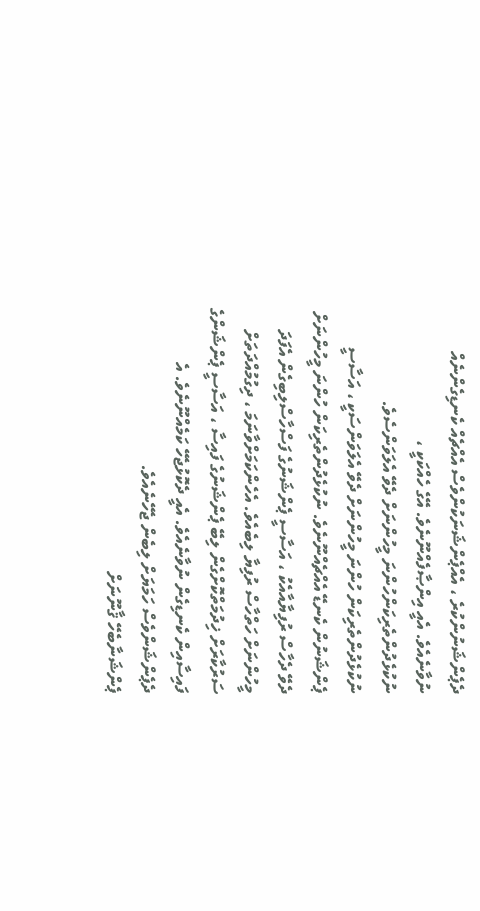ދެޕެންޝަނުންކުރެ ، އެއްޕެންޝަނަކުންވެސް އެއްޗެއް ކެނޑިގެންނެއް ނުވާނެއެވެ. އެއީ އިންޞާފެއްނޫނެވެ. އޭގެ ހެއްކަކީ ، ނުކުޅެދުންތެރިކަންހުންނަ މީހުންނަށް ދެވޭ އެލަވަންސެވެ.
ނުކުޅެދުންތެރިކަން ހުންނަ މީހުންނަށް ދެވޭ އެލަވަންސަކީ ، އަސާސީ ޕެންޝަނުން ކެނޑޭ އެއްޗެއްނޫނެވެ. ނުކުޅެދުންތެރިކަން ހުންނަ މީހުންނަށް ދެވޭ ދެހާސް ރުފިޔާއާއެކު ، އަސާސީ ޕެންޝަނުގެ ފަސްހާސްލިބިގެން އެފަދަ މީހުންނަށް ހަތްހާސް ރުފިޔާ ލިބެއެވެ. އެހެންކަމަށްވާނަމަ ، ދިގުމުއްދަތަށް ސަރުކާރަށް ޚިދުމަތްކޮށްގެން ލިބޭ ޕެންޝަނުގެ ފައިސާ ، އަސާސީ ޕެންޝަންގެ ފައިސާއިން ކެނޑިގެން ނުވާނެއެވެ. އެއީ ދެކޮޅުޖެހޭ ކަމެއްނޫނެވެ. އެ ދެޕެންޝަންވެސް ހަމަޔަށް ލިބެން ޖެހޭނެއެވެ.
ޕެންޝަނާބެހޭ ޤާނޫނަށް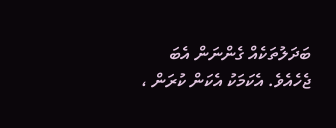ބަދަލުތަކެއް ގެންނަން އެބަ ޖެހެއެވެ. އެކަމަކު އެކަން ކުރަން ،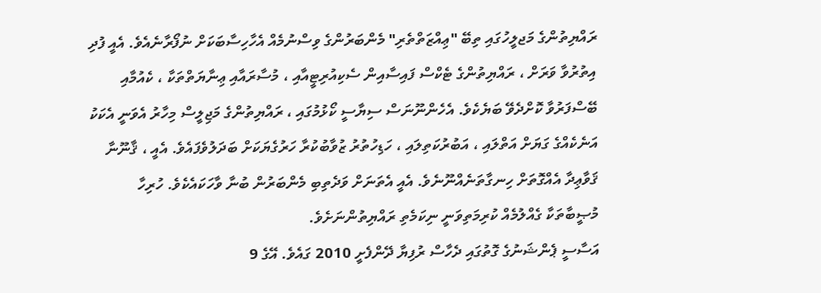ރައްޔިތުންގެ މަޖލީހުގައި ތިބޭ "ޢިއްޒަތްތެރި" މެންބަރުންގެ ވިސްނުމެއް އެހާހިސާބަކަށް ނުފޯރާނެއެވެ. އެއީ ފުދި އިތުރުވާ ވަރަށް ، ރައްޔިތުންގެ ޓެކްސް ފައިސާއިން ސެކިއުރިޓީއާއި ، މުސާރައާއި ޢިނާޔަތްތަކާ ، ކެއުމާއި ބޭސްފަރުވާ ކޮށްދެވޭ ބަޔެކެވެ. އެހެންނޫނަސް ސިޔާސީ ކޯޅުމުގައި ، ރައްޔިތުންގެ މަޖިލީސް މިހާރު އެވަނީ އެކަކު އަނެކެއްގެ ގަޔަށް އަތްލައި ، އަބުރުކަތިލައި ، ހަޑިހުތުރު ޒުވާބުކުރާ ހަރުގެޔަކަށް ބަދަލުވެފައެވެ. އެއީ ، ޤާނޫނާ ޤަވާޢިދާ އެއްގޮތަށް ހިނގާތަނެއްނޫނެވެ. އެއީ އެތަނަށް ވަދެތިބި މެންބަރުން ބުނާ ވާހަކައެކެވެ. ހުރިހާ މުޞީބާތަކާ ގެއްލުމެއް ކުރިމަތިވަނީ ނިކަމެތި ރައްޔިތުންނަށެވެ.
އަސާސީ ޕެންޝަނުގެ ގޮތުގައި ދެހާސް ރުފިޔާ ދޭންފެށީ 2010 ގައެވެ. އޭގެ 9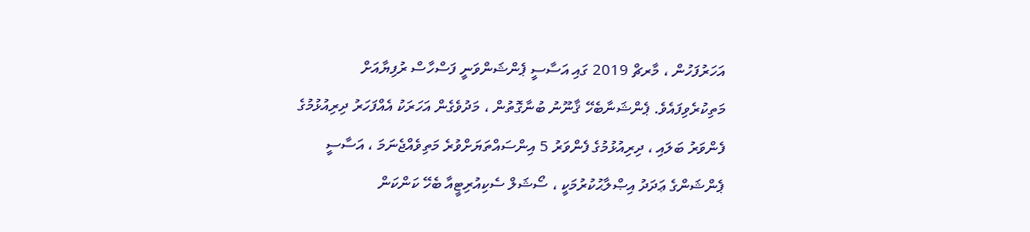އަހަރުފަހުން ، މާރޗް 2019 ގައި އަސާސީ ޕެންޝަންވަނީ ފަސްހާސް ރުފިޔާއަށް މަތިކުރެވިފައެވެ. ޕެންޝަނާބެހޭ ޤާނޫނު ބުނާގޮތުން ، މަދުވެގެން އަހަރަކު އެއްފަހަރު ދިރިއުޅުމުގެ ފެންވަރު ބަލައި ، ދިރިއުޅުމުގެ ފެންވަރު 5 އިންސައްތަޔަށްވުރެ މަތިވެއްޖެނަމަ ، އަސާސީ ޕެންޝަންގެ ޢަދަދު އިޞްލާޙުކުރުމަކީ ، ސޯޝަލް ސެކިއުރިޓީއާ ބެހޭ ކަންކަން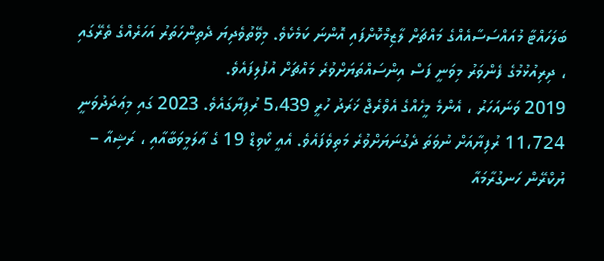ބަލަހައްޓާ މުއައްސަސާއެއްގެ މައްޗަށް ލާޒިމްކޮށްފައި އޮންނަ ކަމެކެވެ. މިވޭތުވެދިޔަ ދެތިންހަތަރު އަހަރެއްގެ ތެރޭގައި ، ދިރިއުޅުމުގެ ފެންވަރު މިވަނީ ފަސް އިންސައްތަޔަށްވުރެ މައްޗަށް އުފުލިފައެވެ.
2019 ވަނައަހަރު ، އެންމެ މީހެއްގެ އެވްރެޖް ޚަރަދު ހުރީ 5،439 ރުފިޔާގައެވެ. 2023 ގައި މިޢަދަދުވަނީ 11،724 ރުފިޔާއަށް ނުވަތަ ދެގުނަޔަށްވުރެ މަތިވެފައެވެ. އެއީ ކޯވިޑް 19 ގެ ޢާލަމީވަބާއާއި ، ރަޝިއާ – ޔުކްރޭން ހަނގުރާމައާ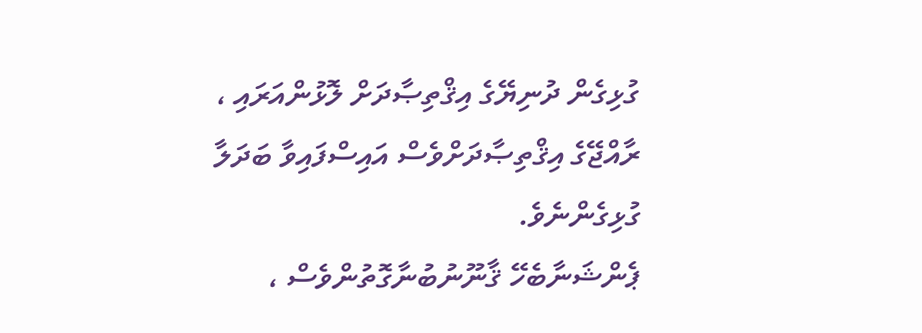ގުޅިގެން ދުނިޔޭގެ އިޤްތިޞާދަށް ލޮޅުންއަރައި ، ރާއްޖޭގެ އިޤްތިޞާދަށްވެސް އައިސްފައިވާ ބަދަލާ ގުޅިގެންނެވެ.
ޕެންޝަނާބެހޭ ޤާނޫނުބުނާގޮތުންވެސް ،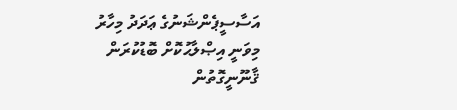އަސާސީޕެންޝަނުގެ ޢަދަދު މިހާރު މިވަނީ އިޞްލާޙުކޮށް ބޮޑުކުރަން ޤާނޫނީގޮތުން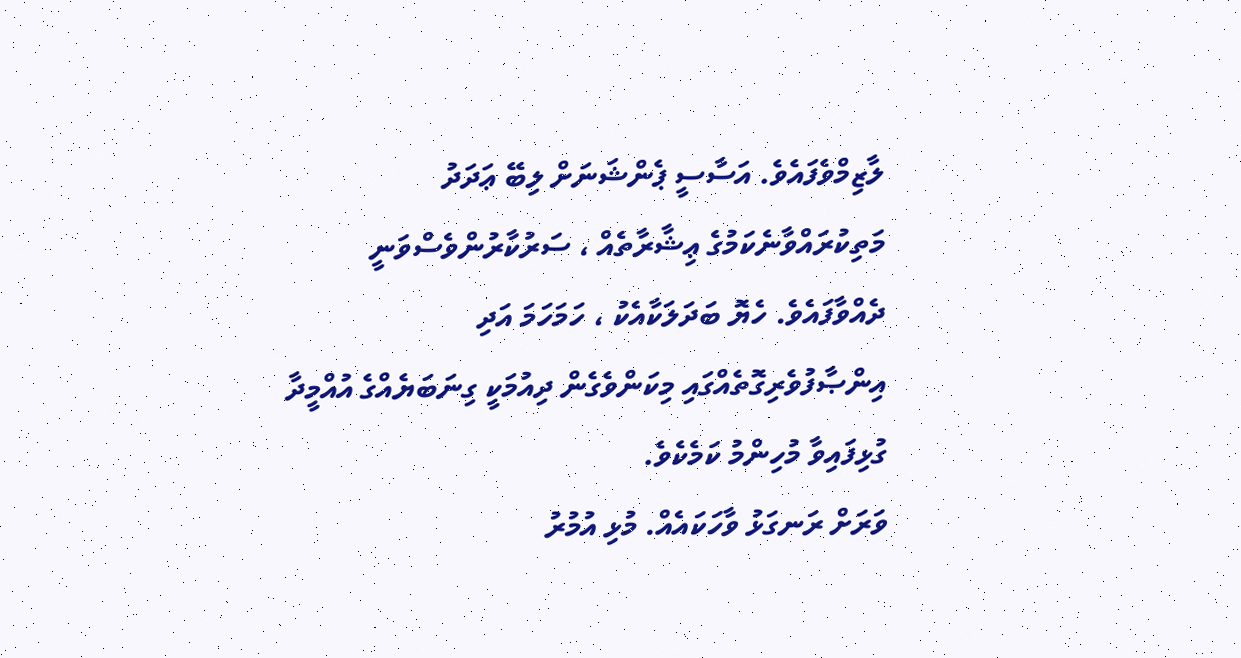ލާޒިމްވެފައެވެ. އަސާސީ ޕެންޝަނަށް ލިބޭ ޢަދަދު މަތިކުރައްވާނެކަމުގެ ޢިޝާރާތެއް ، ސަރުކާރުންވެސްވަނީ ދެއްވާފައެވެ. ހެޔޮ ބަދަލަކާއެކު ، ހަމަހަމަ އަދި އިންޞާފުވެރިގޮތެއްގައި މިކަންވެގެން ދިއުމަކީ ގިނަބަޔެއްގެ އުއްމީދާ ގުޅިފައިވާ މުހިންމު ކަމެކެވެ.
ވަރަށް ރަނގަޅު ވާހަކައެއް. މުޅި އުމުރު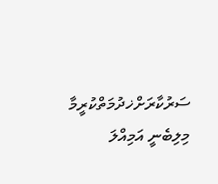ސަރުކާރަށްޚދުމަތްކުރީމާ މިލިބެނީ އަމިއްލަ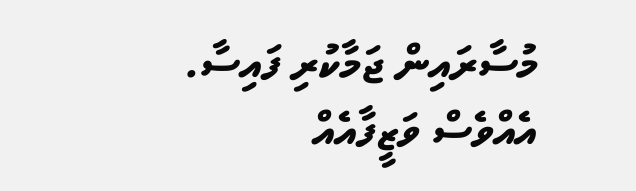މުސާރައިން ޖަމާކުރި ފައިސާ. އެއްވެސް ވަޒީފާއެއް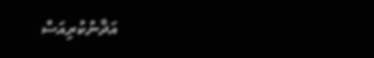އަދާނުކުރިއަސް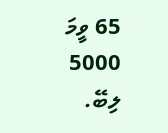65 ވީމަ 5000 ލިބޭ.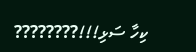ކިހާ ސަޅި!!!????????